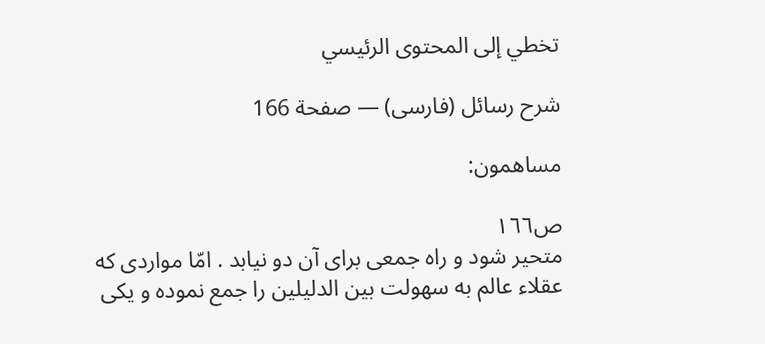تخطي إلى المحتوى الرئيسي

شرح رسائل (فارسى) — صفحة 166

مساهمون:

ص١٦٦
متحير شود و راه جمعى براى آن دو نيابد . امّا مواردى كه عقلاء عالم به سهولت بين الدليلين را جمع نموده و يكى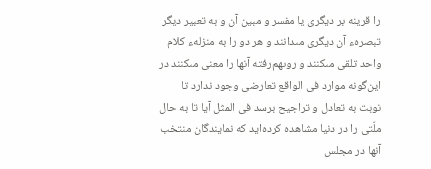را قرينه بر ديگرى يا مفسر و مبين آن و به تعبير ديگر تبصرهء آن ديگرى مىدانند و هر دو را به منزلهء كلام واحد تلقى مىكنند و روىهم‌رفته آنها را معنى مىكنند در اين‌گونه موارد فى الواقع تعارضى وجود ندارد تا نوبت به تعادل و تراجيح برسد فى المثل آيا تا به حال ملّتى را در دنيا مشاهده كرده‌ايد كه نمايندگان منتخب آنها در مجلس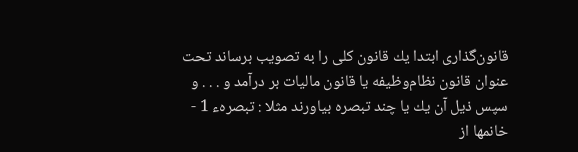قانون‌گذارى ابتدا يك قانون كلى را به تصويب برساند تحت عنوان قانون نظام‌وظيفه يا قانون ماليات بر درآمد و . . . و سپس ذيل آن يك يا چند تبصره بياورند مثلا : تبصرهء 1 - خانمها از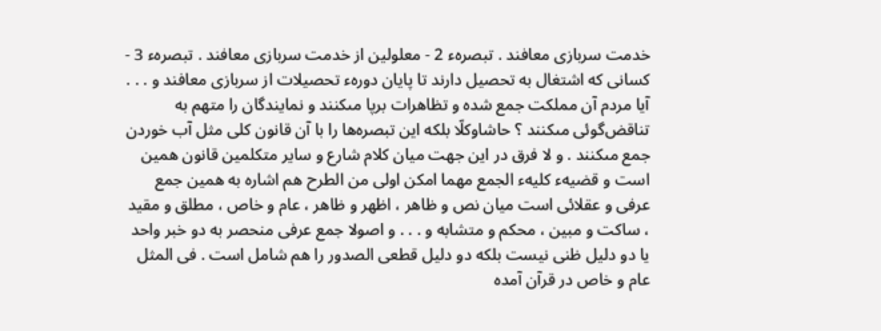خدمت سربازى معافند . تبصرهء 2 - معلولين از خدمت سربازى معافند . تبصرهء 3 - كسانى كه اشتغال به تحصيل دارند تا پايان دورهء تحصيلات از سربازى معافند و . . . آيا مردم آن مملكت جمع شده و تظاهرات برپا مىكنند و نمايندگان را متهم به تناقض‌گوئى مىكنند ؟ حاشاوكلّا بلكه اين تبصره‌ها را با آن قانون كلى مثل آب خوردن جمع مىكنند . و لا فرق در اين جهت ميان كلام شارع و ساير متكلمين قانون همين است و قضيهء كليهء الجمع مهما امكن اولى من الطرح هم اشاره به همين جمع عرفى و عقلائى است ميان نص و ظاهر ، اظهر و ظاهر ، عام و خاص ، مطلق و مقيد ، ساكت و مبين ، محكم و متشابه و . . . و اصولا جمع عرفى منحصر به دو خبر واحد يا دو دليل ظنى نيست بلكه دو دليل قطعى الصدور را هم شامل است . فى المثل عام و خاص در قرآن آمده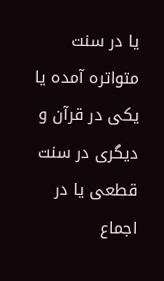يا در سنت متواتره آمده يا يكى در قرآن و ديگرى در سنت قطعى يا در اجماع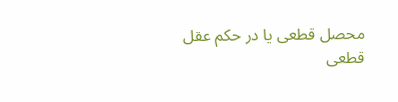محصل قطعى يا در حكم عقل قطعى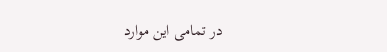در تمامى اين موارد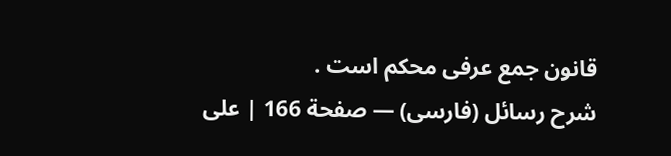قانون جمع عرفى محكم است .
شرح رسائل (فارسى) — صفحة 166 | على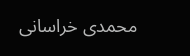محمدى خراسانى